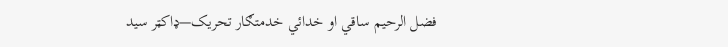فضل الرحيم ساقي او خدائي خدمتګار تحريک—ډاکټر سيد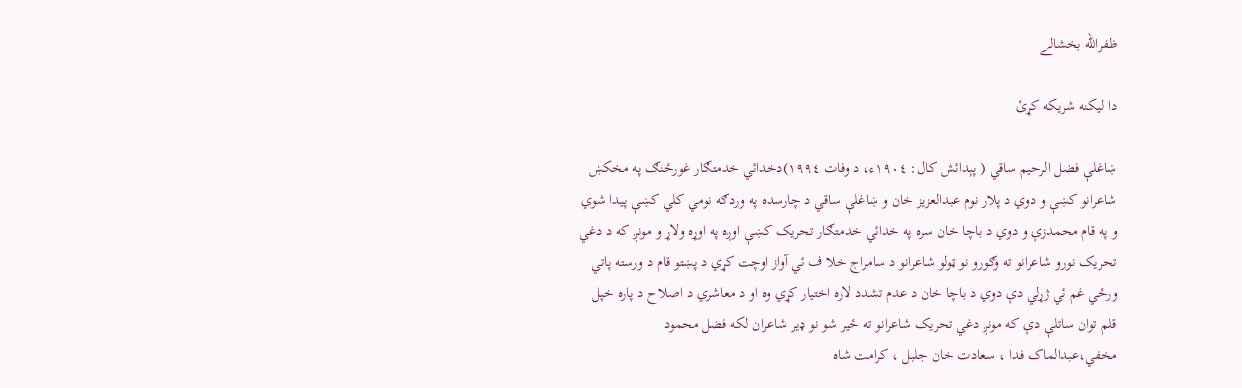ظفرالله بخشالے

دا ليکنه شريکه کړئ

ښاغلې فضل الرحيم ساقي ( پېدائش کال: ١٩٠٤ء، د وفات ١٩٩٤)دخدائي خدمتګار غورځنګ په مخکښ شاعرانو کښې و دوي د پلار نوم عبدالعزيز خان و ښاغلې ساقي د چارسده په وردګه نومي کلي کښې پيدا شوي و په قام محمدزې و دوي د باچا خان سره په خدائي خدمتګار تحريک کښې اوږه په اوړه ولاړ و مونږ که د دغي تحريک نورو شاعرانو ته وګورو نو ټولو شاعرانو د سامراج خلا ف ئي آواز اوچت کړي د پښتو قام د ورسته پاتي ورځي غم ئي ژړلي دې دوي د باچا خان د عدم تشدد لاره اختيار کړي وه او د معاشري د اصلاح د پاره خپل قلم توان ساتلې دې که مونږ دغي تحريک شاعرانو ته ځير شو نو ډير شاعران لکه فضل محمود مخفي،عبدالماک فدا ، سعادت خان جلبل ، کرامت شاه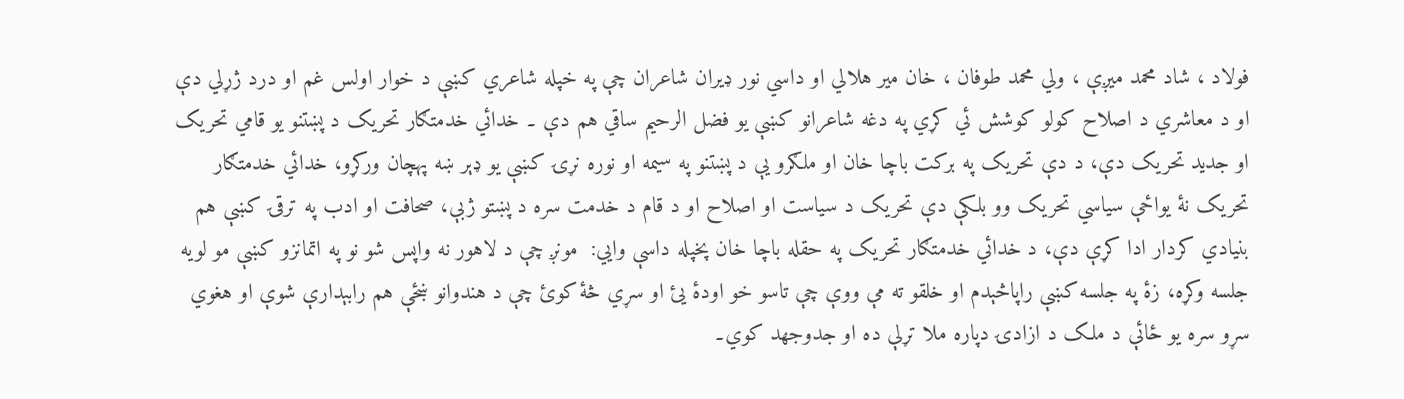فولاد ، شاد محمد ميږې ، ولي محمد طوفان ، خان مير هلالي او داسي نور ډيران شاعران چې په خپله شاعري کښې د خوار اولس غم او درد ژړلي دې او د معاشري د اصلاح کولو کوشش ئي کړي په دغه شاعرانو کښې يو فضل الرحيم ساقي هم دې ۔ خدائي خدمتګار تحريک د پښتنو يو قامي تحريک او جديد تحريک دې، د دې تحريک په برکت باچا خان او ملګرو يې د پښتنو په سيمه او نوره نړۍ کښې يو ډېر ښه پهچان ورکړو، خدائي خدمتګار تحريک نۀ يواځې سياسي تحريک وو بلکې دې تحريک د سياست او اصلاح او د قام د خدمت سره د پښتو ژبې، صحافت او ادب په ترقۍ کښې هم بنيادي کردار ادا کړې دې، د خدائي خدمتګار تحريک په حقله باچا خان پخپله داسې وايي:  مونږ چې د لاهور نه واپس شو نو په اتمانزو کښې مو لويه جلسه وکړه، زۀ په جلسه کښې راپاڅېدم او خلقو ته مې ووې چې تاسو خو اودۀ يئ او سړي څۀ کوئ چې د هندوانو ښځې هم رابېدارې شوې او هغوي سړو سره يو ځائې د ملک د ازادۍ دپاره ملا تړلې ده او جدوجهد کوي۔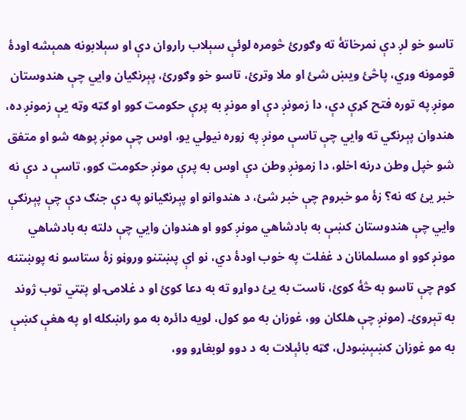تاسو خو لږ دې نمرخاتۀ ته وګورئ څومره لوئې سېلاب راروان دې او سېلابونه همېشه اودۀ قومونه وړي، پاڅئ ويښ شئ او ملا وتړئ، تاسو خو وګورئ، پېرنګيان وايي چې هندوستان مونږ په توره فتح کړې دې، دا زمونږ دې او مونږ به پرې حکومت کوو او ګټه وټه يې زمونږ ده، هندوان پېرنګي ته وايي چې تاسې مونږ په زوره نيولي يو، اوس چې مونږ پوهه شو او متفق شو خپل وطن درنه اخلو، دا زمونږ وطن دې اوس به پرې مونږ حکومت کوو، تاسې د دې نه خبر يئ که نه؟ زۀ مو خبروم چې خبر شئ، د هندوانو او پېرنګيانو په دې جنګ دې چې پېرنګې وايي چې هندوستان کښې به بادشاهي مونږ کوو او هندوان وايي چې دلته به بادشاهي مونږ کوو او مسلمانان د غفلت په خوب اودۀ دي، نو اې پښتنو وروڼو زۀ ستاسو نه پوښتنه کوم چې تاسو به څۀ کوئ، ناست به يئ دواړو ته به دعا کوئ او د غلامۍ او پټتي توب ژوند به تېروئ۔ (مونږ چې هلکان وو، غوزان به مو کول، لويه دائره به مو راښکله او په هغې کښې به مو غوزان کښېښودل، ګټه بائېلات به د دوو لوبغاړو وو،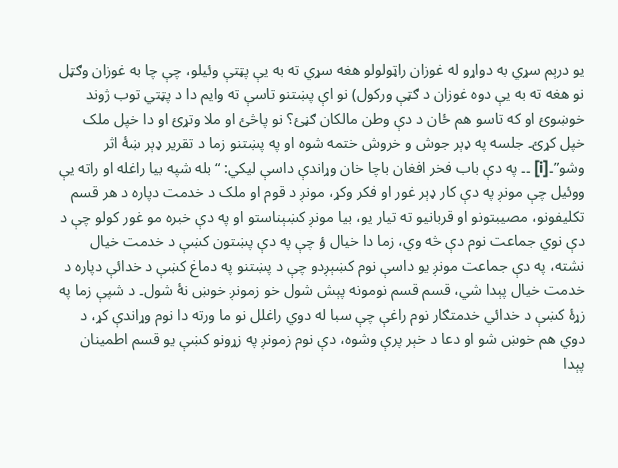يو درېم سړي به دواړو له غوزان راټولولو هغه سړي ته به يې پټتې وئيلو، چې چا به غوزان وګټل نو هغه ته به يې دوه غوزان د ګټې ورکول) نو اې پښتنو تاسې ته وايم دا د پټتي توب ژوند خوښوئ او که تاسو هم ځان د دې وطن مالکان ګڼئ؟ نو پاڅئ او ملا وتړئ او دا خپل ملک خپل کړئ۔ جلسه په ډېر جوش و خروش ختمه شوه او په پښتنو زما د تقرير ډېر ښۀ اثر وشو”۔[i] ۔۔ په دې باب فخر افغان باچا خان وړاندې داسې ليکي: “بله شپه بيا راغله او راته يې ووئيل چې مونږ په دې کار ډېر غور او فکر وکړ، مونږ د قوم او ملک د خدمت دپاره د هر قسم تکليفونو، مصيبتونو او قربانيو ته تيار يو، بيا مونږ کښېناستو او په دې خبره مو غور کولو چې د دې نوي جماعت نوم دې څه وي، زما دا خيال ؤ چې په دې پښتون کښې د خدمت خيال نشته، په دې جماعت مونږ يو داسې نوم کښېږدو چې د پښتنو په دماغ کښې د خدائې دپاره د خدمت خيال پېدا شي، قسم قسم نومونه پېش شول خو زمونږ خوښ نۀ شول۔ د شپې زما په زړۀ کښې د خدائي خدمتګار نوم راغې چې سبا له دوي راغلل نو ما ورته دا نوم وړاندې کړ، د دوي هم خوښ شو او دعا د خېر پرې وشوه، دې نوم زمونږ په زړونو کښې يو قسم اطمينان پېدا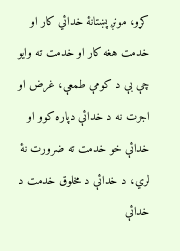کړو، مونږ پښتانۀ خدائي کار او خدمت هغه کار او خدمت ته وايو چې بې د کومې طمعې، غرض او اجرت نه د خدائې دپاره کوو او خدائې خو خدمت ته ضرورت نۀ لري، د خدائې د مخلوق خدمت د خدائې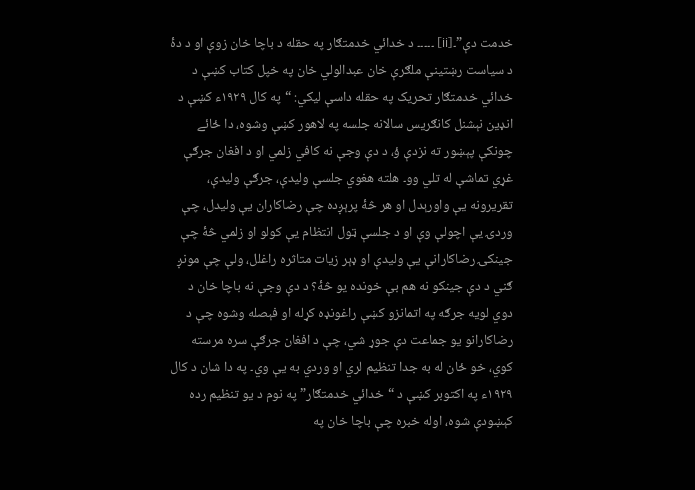خدمت دې”۔[ii] ۔۔۔۔۔ د خدائي خدمتګار په حقله د باچا خان زوې او د دۀ د سياست رښتينې ملګرې خان عبدالولي خان په خپل کتاب کښې د خدائي خدمتګار تحريک په حقله داسې ليکي: “په کال ١٩٢٩ء کښې د انډين نېشنل کانګريس سالانه جلسه په لاهور کښې وشوه، دا ځائے چونکې پېښور ته نزدې ؤ، د دې وجې نه کافي زلمي او د افغان جرګې غړي تماشې له تلي وو۔ هلته هغوي جلسې وليدې، جرګې وليدې، تقريرونه يې واورېدل او هر څۀ پرېږده چې رضاکاران يې وليدل، چې وردۍ يې اچولې وې او د جلسې ټول انتظام يې کولو او زلمي څۀ چې جينکۍ رضاکارانې يې وليدې او ډېر زيات متاثره راغلل، ولې چې مونږ ګني د دې جينکو نه هم بې خونده يو څۀ؟ د دې وجې نه باچا خان د دوي لويه جرګه په اتمانزو کښې راغونډه کړله او فېصله وشوه چې د رضاکارانو يو جماعت دې جوړ شي، چې د افغان جرګې سره مرسته کوي، خو ځان له به جدا تنظيم لري او وردي به يې وي۔ په دا شان د کال ١٩٢٩ء په اکتوبر کښې د “خدائي خدمتګار” په نوم د يو تنظيم رده کېښودې شوه، اوله خبره چې باچا خان په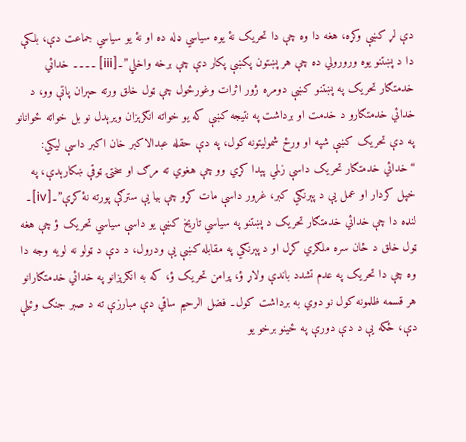دې لړ کښې وکړه، هغه دا وه چې دا تحريک نۀ يوه سياسي ډله ده او نۀ يو سياسي جماعت دې، بلکې دا د پښتنو يوه ورورولي ده چې هر پښتون پکښې پکار دې چې برخه واخلي”۔[iii] ۔۔۔۔ خدائي خدمتګار تحريک په پښتنو کښې دومره ژور اثرات وغورځول چې ټول خلق ورته حېران پاتې وو، د خدائي خدمتګارو د خدمت او برداشت په نتيجه کښې که يو خواته انګرېزان ويرېدل نو بل خواته ځوانانو په دې تحريک کښې شپه او ورځ شموليتونه کول، په دې حقله عبدالاکبر خان اکبر داسې ليکي: “خدائي خدمتګار تحريک داسې زلمي پېدا کړي وو چې هغوي ته مرګ او سختۍ ټوقې ښکارېدې، په خپل کردار او عمل يې د پېرنګي کبر، غرور داسې مات کړو چې بيا يې سترګې پورته نۀ کړې”۔[iv]۔  لنډه دا چې خدائي خدمتګار تحريک د پښتنو په سياسي تاريخ کښې يو داسې سياسي تحريک ؤ چې هغه ټول خلق د ځان سره ملګري کړل او د پېرنګي په مقابله کښې يې ودرول، د دې د ټولو نه لويه وجه دا وه چې دا تحريک په عدم تشدد باندې ولاړ ؤ، پرامن تحريک ؤ، که به انګرېزانو په خدائي خدمتګارانو هر قسمه ظلمونه کول نو دوي به برداشت کول۔ فضل الرحيم ساقي دې مبارزې ته د صبر جنګ وئيلې دې، ځکه يې د دې دورې په ځينو برخو يو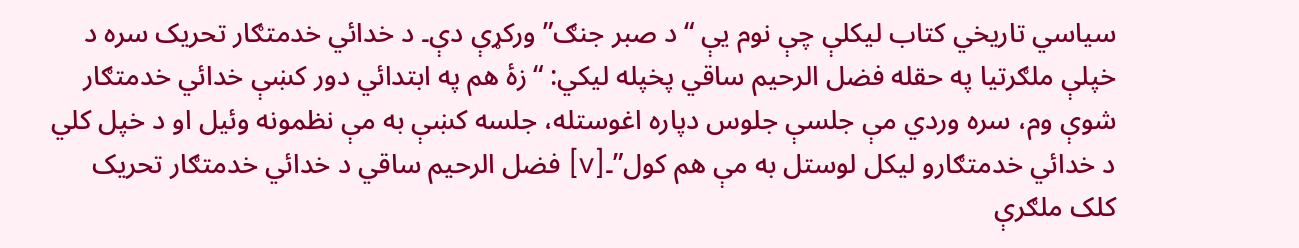سياسي تاريخي کتاب ليکلې چې نوم يې “د صبر جنګ” ورکړې دې۔ د خدائي خدمتګار تحريک سره د خپلې ملګرتيا په حقله فضل الرحيم ساقي پخپله ليکي: “زۀ هم په ابتدائي دور کښې خدائي خدمتګار شوې وم، سره وردي مې جلسې جلوس دپاره اغوستله، جلسه کښې به مې نظمونه وئيل او د خپل کلي د خدائي خدمتګارو ليکل لوستل به مې هم کول”۔[v] فضل الرحيم ساقي د خدائي خدمتګار تحريک کلک ملګرې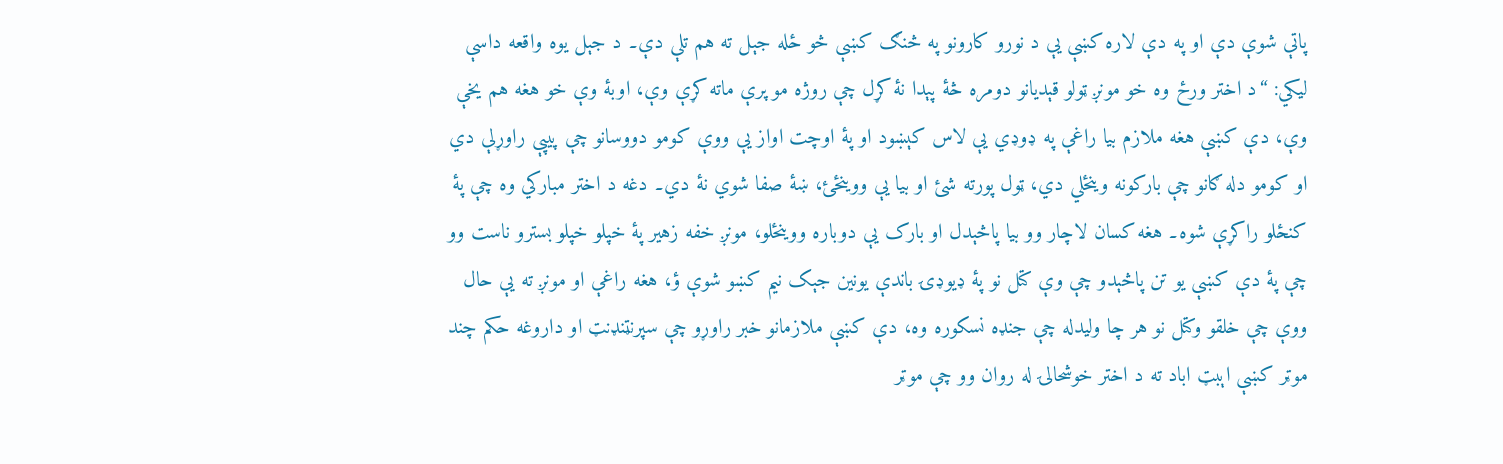پاتې شوې دې او په دې لاره کښې يې د نورو کارونو په څنګ کښې څو ځله جېل ته هم تلې دې۔ د جېل يوه واقعه داسې ليکي: “د اختر ورځ وه خو مونږ ټولو قېديانو دومره څۀ پېدا نۀ کړل چې روژه مو پرې ماته کړې وې، اوبۀ وې خو هغه هم يخې وې، دې کښې هغه ملازم بيا راغې په ډوډي يې لاس کېښود او پۀ اوچت اواز يې ووې کومو دووسانو چې پيپې راوړلې دي او کومو دله ګانو چې بارکونه وينځلي دي، ټول پورته شئ او بيا يې ووينځئ، ښۀ صفا شوي نۀ دي۔ دغه د اختر مبارکي وه چې پۀ کنځلو راکړې شوه۔ هغه کسان لاچار وو بيا پاڅېدل او بارک يې دوباره ووينځلو، مونږ خفه زهير پۀ خپلو خپلو بسترو ناست وو چې پۀ دې کښې يو تن پاڅېدو چې وې کتل نو پۀ ډيوډۍ باندې يونين جېک نيم کښو شوې ؤ، هغه راغې او مونږ ته يې حال ووې چې خلقو وکتل نو هر چا وليدله چې جنډه نسکوره وه، دې کښې ملازمانو خبر راوړو چې سپرنټنډنټ او داروغه حکم چند موټر کښې اېبټ اباد ته د اختر خوشحالۍ له روان وو چې موټر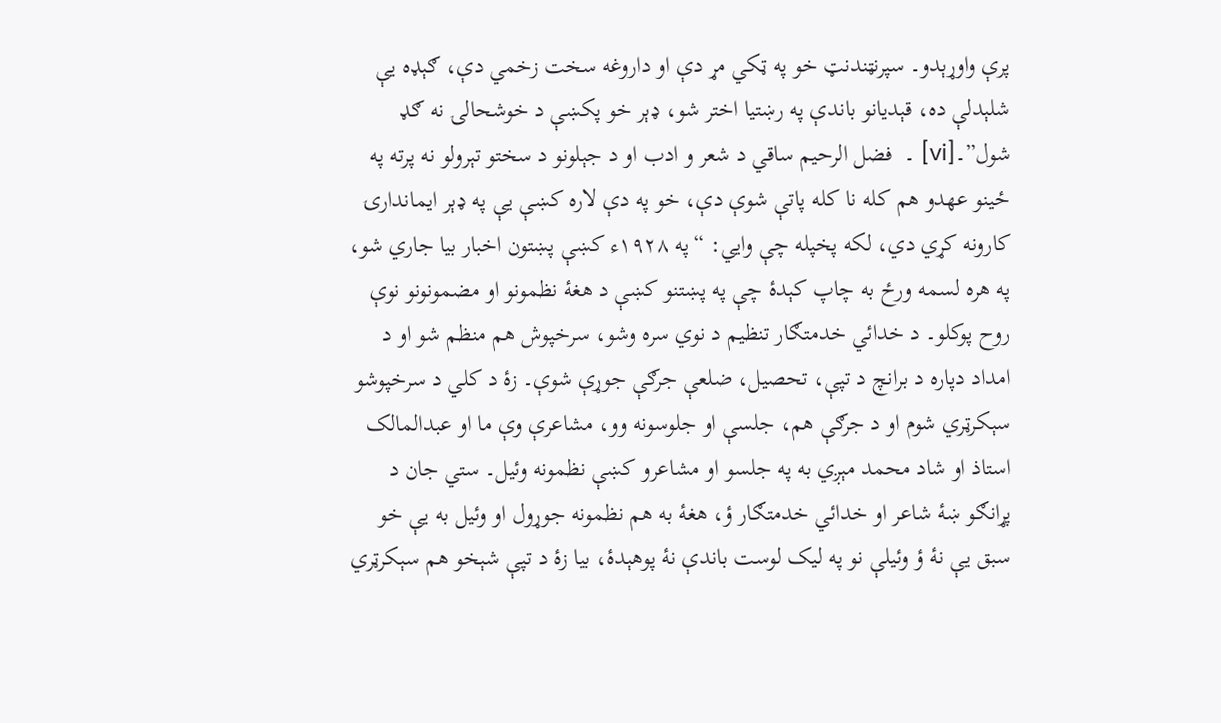پرې واوړېدو۔ سپرنټندنټ خو په ټکي مړ دې او داروغه سخت زخمي دې، ګېډه يې شلېدلې ده، قېديانو باندې په رښتيا اختر شو، ډېر خو پکښې د خوشحالۍ نه ګډ شول”۔[vi] ۔  فضل الرحيم ساقي د شعر و ادب او د جېلونو د سختو تېرولو نه پرته په ځينو عهدو هم کله نا کله پاتې شوې دې، خو په دې لاره کښې يې په ډېر ايماندارۍ کارونه کړي دي، لکه پخپله چې وايي: “په ١٩٢٨ء کښې پښتون اخبار بيا جاري شو، په هره لسمه ورځ به چاپ کېدۀ چې په پښتنو کښې د هغۀ نظمونو او مضمونونو نوې روح پوکلو۔ د خدائي خدمتګار تنظيم د نوي سره وشو، سرخپوش هم منظم شو او د امداد دپاره د برانچ د تپې، تحصيل، ضلعې جرګې جوړې شوې۔ زۀ د کلي د سرخپوشو سېکرټري شوم او د جرګې هم، جلسې او جلوسونه وو، مشاعرې وې ما او عبدالمالک استاذ او شاد محمد مېږي به په جلسو او مشاعرو کښې نظمونه وئيل۔ ستي جان د پړانګو ښۀ شاعر او خدائي خدمتګار ؤ، هغۀ به هم نظمونه جوړول او وئيل به يې خو سبق يې نۀ ؤ وئيلې نو په ليک لوست باندې نۀ پوهېدۀ، بيا زۀ د تپې شېخو هم سېکرټري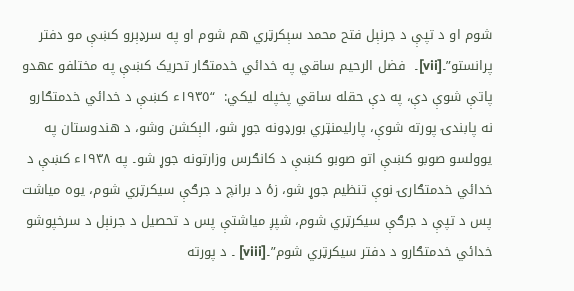شوم او د تپې د جرنېل فتح محمد سېکرټري هم شوم او په سرډېرو کښې مو دفتر پرانستو”۔[vii]۔  فضل الرحيم ساقي په خدائي خدمتګار تحريک کښې په مختلفو عهدو پاتې شوې دې، په دې حقله ساقي پخپله ليکي:  “١٩٣٥ء کښې د خدائي خدمتګارو نه پابندۍ پورته شوې، پارليمنټري بورډونه جوړ شو، الېکشن وشو، د هندوستان په يوولسو صوبو کښې اتو صوبو کښې د کانګرس وزارتونه جوړ شو۔ په ١٩٣٨ء کښې د خدائي خدمتګارۍ نوې تنظيم جوړ شو، زۀ د برانچ د جرګې سيکرټري شوم، يوه مياشت پس د تپې د جرګې سيکرټري شوم، شپږ مياشتې پس د تحصيل د جرنېل د سرخپوشو خدائي خدمتګارو د دفتر سيکرټري شوم”۔[viii] ۔ د پورته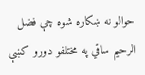حوالو نه ښکاره شوه چې فضل الرحيم ساقي په مختلفو دورو کښې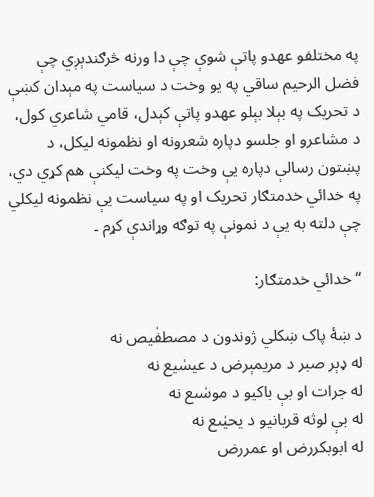په مختلفو عهدو پاتې شوې چې دا ورنه څرګندېږي چې فضل الرحيم ساقي په يو وخت د سياست په مېدان کښې د تحريک په بېلا بېلو عهدو پاتې کېدل، قامي شاعري کول، د مشاعرو او جلسو دپاره شعرونه او نظمونه ليکل، د پښتون رسالې دپاره يې وخت په وخت ليکنې هم کړي دي، په خدائي خدمتګار تحريک او په سياست يې نظمونه ليکلي چې دلته به يې د نمونې په توګه وړاندې کړم ۔

“خدائي خدمتګار:

د ښۀ پاک ښکلي ژوندون د مصطفٰيص نه
له ډېر صبر د مريمېرض د عيسٰيع نه
له جرات او بې باکيو د موسٰىع نه
له بې لوثه قربانيو د يحيٰىع نه
له ابوبکررض او عمررض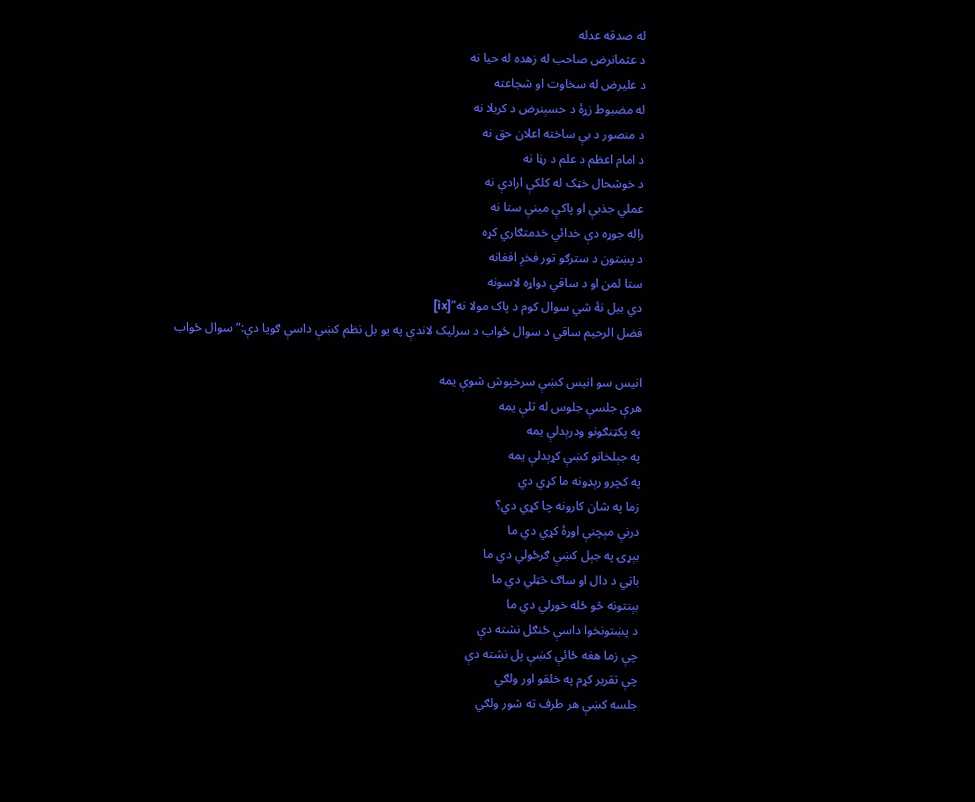له صدقه عدله
د عثمانرض صاحب له زهده له حيا نه
د عليرض له سخاوت او شجاعته
له مضبوط زړۀ د حسېنرض د کربلا نه
د منصور د بې ساخته اعلان حق نه
د امام اعظم د علم د رڼا نه
د خوشحال خټک له کلکې ارادې نه
عملي جذبې او پاکې مينې ستا نه
راله جوړه دې خدائي خدمتګاري کړه
د پښتون د سترګو تور فخرِ افغانه
ستا لمن او د ساقي دواړه لاسونه
دي بيل نۀ شي سوال کوم د پاک مولا نه”[ix]
فضل الرحيم ساقي د سوال ځواب د سرليک لاندې په يو بل نظم کښې داسې ګويا دې:”سوال ځواب

انيس سو انيس کښې سرخپوش شوې يمه
هرې جلسې جلوس له تلې يمه
په پکټنګونو ودرېدلې يمه
په جېلخانو کښې کړېدلې يمه
په کچرو رېډونه ما کړي دي
زما په شان کارونه چا کړي دي؟
درنې مېچنې اوړۀ کړي دي ما
بېړۍ په جېل کښې ګرځولي دي ما
باټي د دال او ساګ څټلي دي ما
بېنتونه څو ځله خوړلي دي ما
د پښتونخوا داسې ځنګل نشته دې
چې زما هغه ځائې کښې پل نشته دې
چې تقرير کړم په خلقو اور ولګي
جلسه کښې هر طرف ته شور ولګي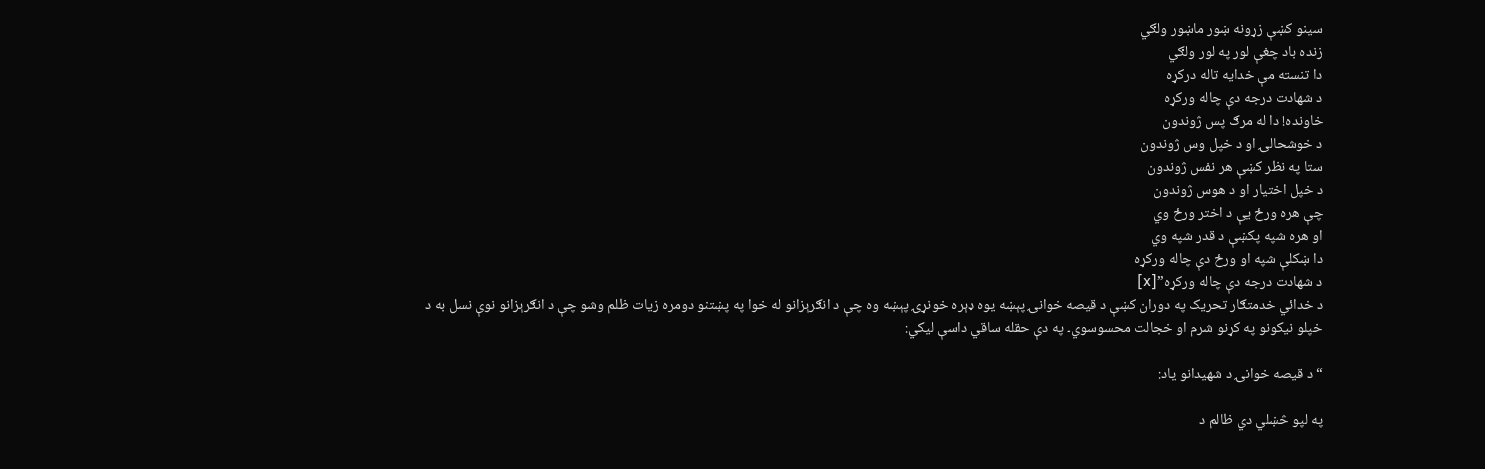سينو کښې زړونه ښور ماښور ولګي
زنده باد چغې لور په لور ولګي
دا تنسته مې خدايه تاله درکړه
د شهادت درجه دې چاله ورکړه
خاونده! دا له مرګ پس ژوندون
د خوشحالۍ او د خپل وس ژوندون
ستا په نظر کښې هر نفس ژوندون
د خپل اختيار او د هوس ژوندون
چې هره ورځ يې د اختر ورځ وي
او هره شپه پکښې د قدر شپه وي
دا ښکلې شپه او ورځ دې چاله ورکړه
د شهادت درجه دې چاله ورکړه”[x]
د خدائي خدمتګار تحريک په دوران کښې د قيصه خوانۍ پېښه يوه ډېره خونړۍ پېښه وه چې د انګرېزانو له خوا په پښتنو دومره زيات ظلم وشو چې د انګرېزانو نوې نسل به د خپلو نيکونو په کړنو شرم او خجالت محسوسوي۔ په دې حقله ساقي داسې ليکي:

“د قيصه خوانۍ د شهيدانو ياد:

په لپو څښلي دي ظالم د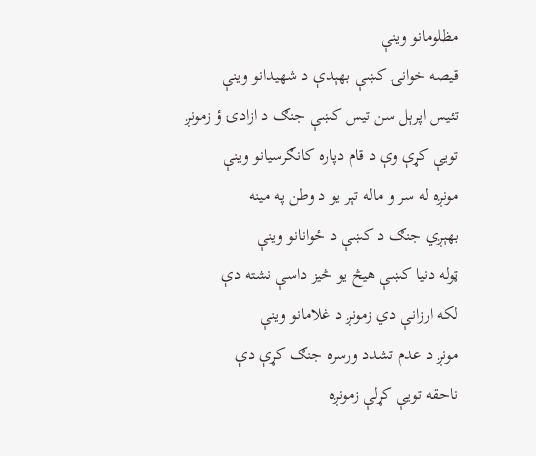مظلومانو وينې
قيصه خوانۍ کښې بهېدې د شهيدانو وينې
تئيس اپرېل سن تيس کښې جنګ د ازادۍ ؤ زمونږ
تويې کړې وې د قام دپاره کانګرسيانو وينې
مونږه له سر و ماله تېر يو د وطن په مينه
بهېږي جنګ د کښې د ځوانانو وينې
ټوله دنيا کښې هيڅ يو څيز داسې نشته دې
لکه ارزانې دي زمونږ د غلامانو وينې
مونږ د عدم تشدد ورسره جنګ کړې دې
ناحقه تويې کړلې زمونږه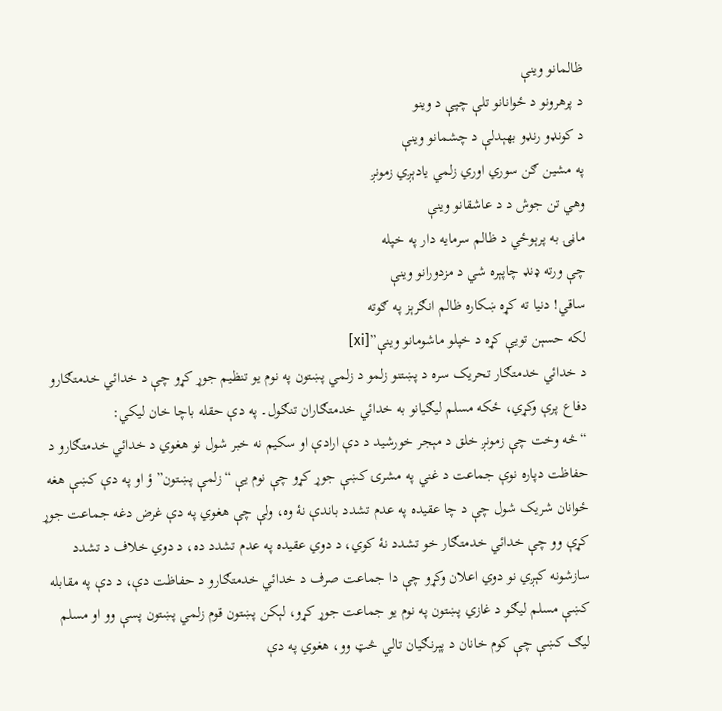ظالمانو وينې
د پرهرونو د ځوانانو تلې چپې د وينو
د کونډو رنډو بهېدلې د چشمانو وينې
په مشين ګن سوري اوري زلمي يادېږي زمونږ
وهي تن جوش د د عاشقانو وينې
ماڼۍ به پرېوځي د ظالم سرمايه دار په خپله
چې ورته ډنډ چاپېره شي د مزدورانو وينې
ساقي! دنيا ته کړه ښکاره ظالم انګرېز په ګوته
لکه حسېن تويې کړه د خپلو ماشومانو وينې”[xi]
د خدائي خدمتګار تحريک سره د پښتنو زلمو د زلمي پښتون په نوم يو تنظيم جوړ کړو چې د خدائي خدمتګارو دفاع پرې وکړي، ځکه مسلم ليګيانو به خدائي خدمتګاران تنګول۔ په دې حقله باچا خان ليکي:
“څه وخت چې زمونږ خلق د مېجر خورشيد د دې ارادې او سکيم نه خبر شول نو هغوي د خدائي خدمتګارو د حفاظت دپاره نوې جماعت د غني په مشرۍ کښې جوړ کړو چې نوم يې “زلمې پښتون” ؤ او په دې کښې هغه ځوانان شريک شول چې د چا عقيده په عدم تشدد باندې نۀ وه، ولې چې هغوي په دې غرض دغه جماعت جوړ کړې وو چې خدائي خدمتګار خو تشدد نۀ کوي، د دوي عقيده په عدم تشدد ده، د دوي خلاف د تشدد سازشونه کېږي نو دوي اعلان وکړو چې دا جماعت صرف د خدائي خدمتګارو د حفاظت دې، د دې په مقابله کښې مسلم ليګو د غازي پښتون په نوم يو جماعت جوړ کړو، لېکن پښتون قوم زلمي پښتون پسې وو او مسلم ليګ کښې چې کوم خانان د پېرنګيان تالي څټ وو، هغوي په دې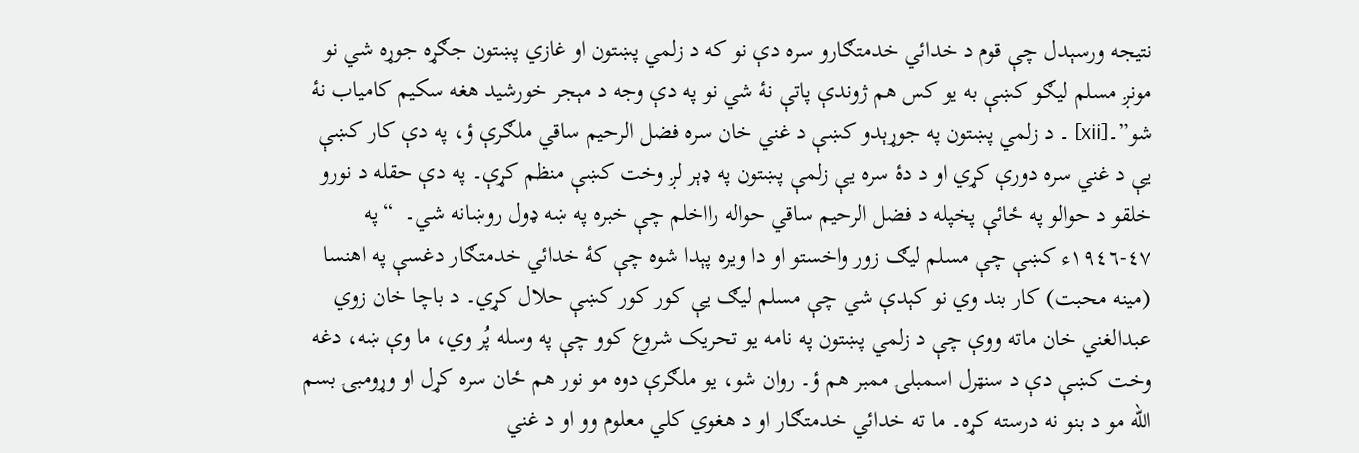نتيجه ورسېدل چې قوم د خدائي خدمتګارو سره دې نو که د زلمي پښتون او غازي پښتون جګړه جوړه شي نو مونږ مسلم ليګو کښې به يو کس هم ژوندې پاتې نۀ شي نو په دې وجه د مېجر خورشيد هغه سکيم کامياب نۀ شو”۔[xii] ۔ د زلمي پښتون په جوړېدو کښې د غني خان سره فضل الرحيم ساقي ملګرې ؤ، په دې کار کښې يې د غني سره دورې کړي او د دۀ سره يې زلمې پښتون په ډېر لږ وخت کښې منظم کړې۔ په دې حقله د نورو خلقو د حوالو په ځائې پخپله د فضل الرحيم ساقي حواله رااخلم چې خبره په ښه ډول روښانه شي۔  “په ٤٧-١٩٤٦ء کښې چې مسلم ليګ زور واخستو او دا ويره پېدا شوه چې کۀ خدائي خدمتګار دغسې په اهنسا (مينه محبت) کار بند وي نو کېدې شي چې مسلم ليګ يې کور کور کښې حلال کړي۔ د باچا خان زوي عبدالغني خان ماته ووې چې د زلمي پښتون په نامه يو تحريک شروع کوو چې په وسله پُر وي، ما وې ښه، دغه وخت کښې دې د سنټرل اسمبلۍ ممبر هم ؤ۔ روان شو، يو ملګرې دوه مو نور هم ځان سره کړل او وړومبۍ بسم الله مو د بنو نه درسته کړه۔ ما ته خدائي خدمتګار او د هغوي کلي معلوم وو او د غني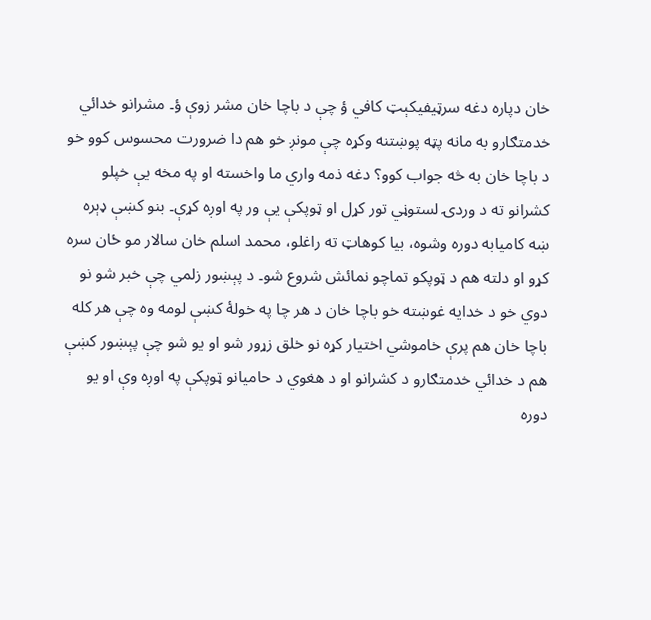خان دپاره دغه سرټيفيکېټ کافي ؤ چې د باچا خان مشر زوې ؤ۔ مشرانو خدائي خدمتګارو به مانه پټه پوښتنه وکړه چې مونږ خو هم دا ضرورت محسوس کوو خو د باچا خان به څه جواب کوو؟ دغه ذمه واري ما واخسته او په مخه يې خپلو کشرانو ته د وردۍ لستوڼي تور کړل او ټوپکې يې ور په اوږه کړې۔ بنو کښې ډېره ښه کاميابه دوره وشوه، بيا کوهاټ ته راغلو، محمد اسلم خان سالار مو ځان سره کړو او دلته هم د ټوپکو تماچو نمائش شروع شو۔ د پېښور زلمي چې خبر شو نو دوي خو د خدايه غوښته خو باچا خان د هر چا په خولۀ کښې لومه وه چې هر کله باچا خان هم پرې خاموشي اختيار کړه نو خلق زړور شو او يو شو چې پېښور کښې هم د خدائي خدمتګارو د کشرانو او د هغوي د حاميانو ټوپکې په اوږه وې او يو دوره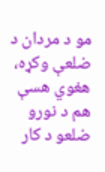مو د مردان د ضلعې وکړه، هغوي هسې هم د نورو ضلعو د کار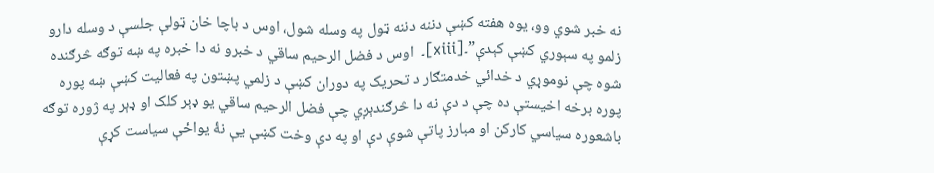نه خبر شوي وو، يوه هفته کښې دننه دننه ټول په وسله شول، اوس د باچا خان ټولې جلسې د وسله دارو زلمو په سېوري کښې کېدې”۔[xiii]۔  اوس د فضل الرحيم ساقي د خبرو نه دا خبره په ښه توګه څرګنده شوه چې نوموړي د خدائي خدمتګار د تحريک په دوران کښې د زلمي پښتون په فعاليت کښې ښه پوره پوره برخه اخيستې ده چې د دې نه دا څرګندېږي چې فضل الرحيم ساقي يو ډېر کلک او ډېر په ژوره توګه باشعوره سياسي کارکن او مبارز پاتې شوې دې او په دې وخت کښې يې نۀ يواځې سياست کړې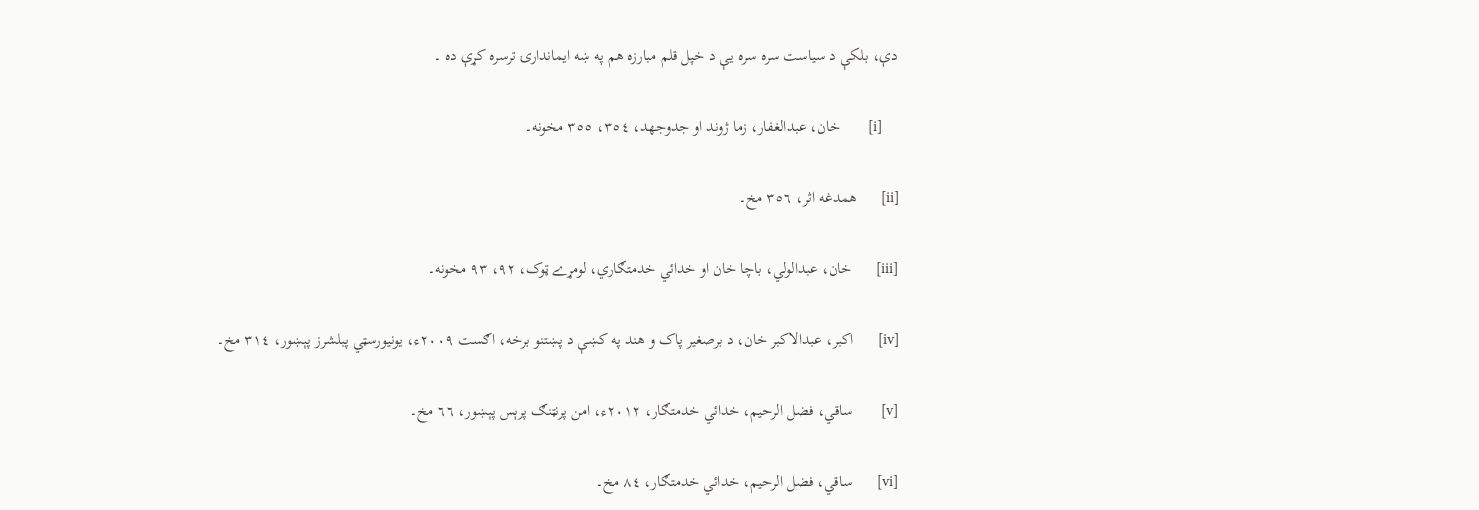دې، بلکې د سياست سره سره يې د خپل قلم مبارزه هم په ښه ايماندارۍ ترسره کړې ده ۔

    [i]       خان، عبدالغفار، زما ژوند او جدوجهد، ٣٥٤، ٣٥٥ مخونه۔

[ii]      همدغه اثر، ٣٥٦ مخ۔

[iii]      خان، عبدالولي، باچا خان او خدائي خدمتګاري، لومړے ټوک، ٩٢، ٩٣ مخونه۔

[iv]      اکبر، عبدالاکبر خان، د برصغير پاک و هند په کښې د پښتنو برخه، اګست ٢٠٠٩ء، يونيورسټي پبلشرز پېښور، ٣١٤ مخ۔

[v]       ساقي، فضل الرحيم، خدائي خدمتګار، ٢٠١٢ء، امن پرنټنګ پرېس پېښور، ٦٦ مخ۔

[vi]      ساقي، فضل الرحيم، خدائي خدمتګار، ٨٤ مخ۔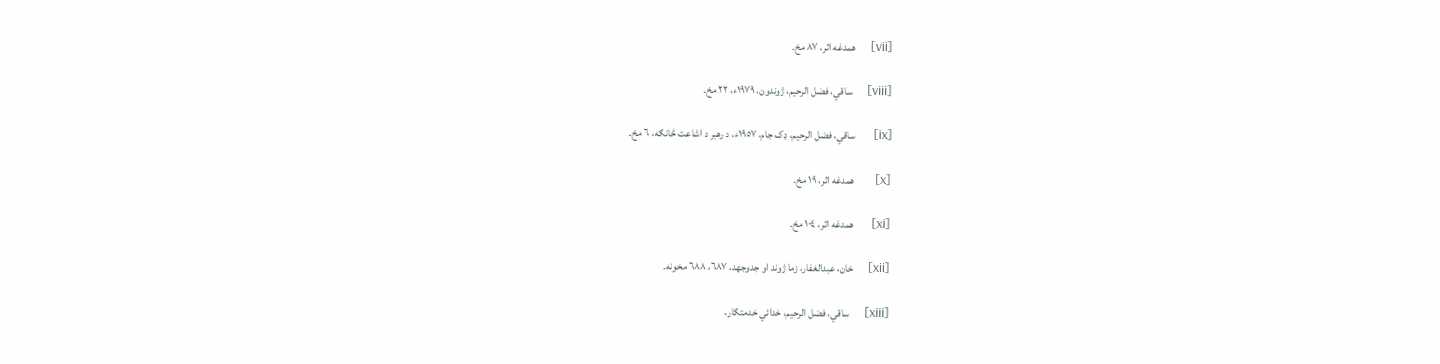[vii]     همدغه اثر، ٨٧ مخ۔

[viii]     ساقي، فضل الرحيم، ژوندون، ١٩٧٩ء، ٢٢ مخ۔

[ix]      ساقي، فضل الرحيم، ډک جام، ١٩٥٧ء، د رهبر د اشاعت څانګه، ٦ مخ۔

[x]       همدغه اثر، ١٩ مخ۔

[xi]      همدغه اثر، ١٠٤ مخ۔

[xii]     خان، عبدالغفار، زما ژوند او جدوجهد، ٦٨٧، ٦٨٨ مخونه۔

[xiii]     ساقي، فضل الرحيم، خدائي خدمتګار،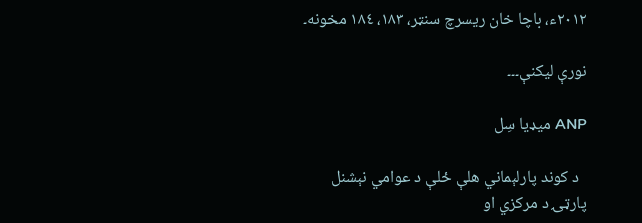٢٠١٢ء، باچا خان ريسرچ سنټر، ١٨٣، ١٨٤ مخونه۔

نورې ليکنې۔۔۔

ANP میډیا سِل

  د کوند پارلېماني هلې ځلې د عوامي نېشنل پارټۍ د مرکزي او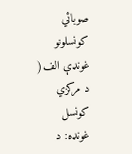صوبائي کونسلونو غونډې الف( د مرکزي کونسل غونډه: د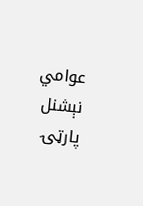عوامي نېشنل پارټۍ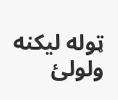ټوله ليکنه ولولئ